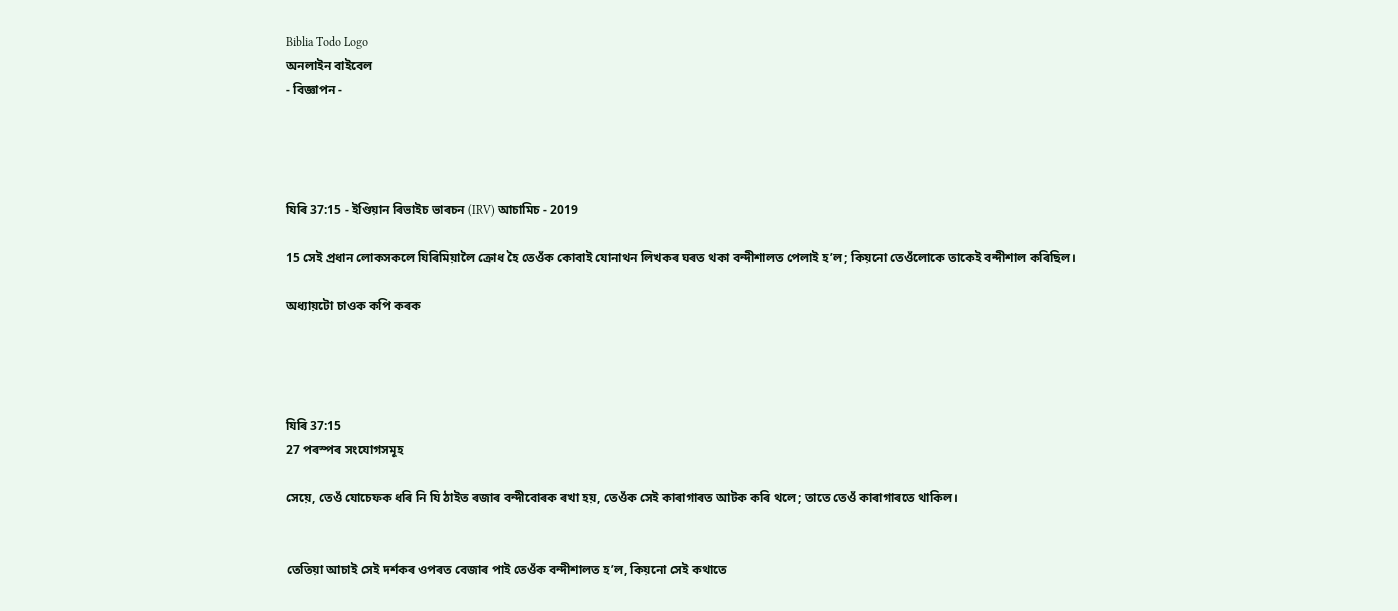Biblia Todo Logo
অনলাইন বাইবেল
- বিজ্ঞাপন -




যিৰি 37:15 - ইণ্ডিয়ান ৰিভাইচ ভাৰচন (IRV) আচামিচ - 2019

15 সেই প্ৰধান লোকসকলে যিৰিমিয়ালৈ ক্ৰোধ হৈ তেওঁক কোবাই যোনাথন লিখকৰ ঘৰত থকা বন্দীশালত পেলাই হ’ল; কিয়নো তেওঁলোকে তাকেই বন্দীশাল কৰিছিল।

অধ্যায়টো চাওক কপি কৰক




যিৰি 37:15
27 পৰস্পৰ সংযোগসমূহ

সেয়ে, তেওঁ যোচেফক ধৰি নি যি ঠাইত ৰজাৰ বন্দীবোৰক ৰখা হয়, তেওঁক সেই কাৰাগাৰত আটক কৰি থলে; তাতে তেওঁ কাৰাগাৰতে থাকিল।


তেতিয়া আচাই সেই দৰ্শকৰ ওপৰত বেজাৰ পাই তেওঁক বন্দীশালত হ’ল, কিয়নো সেই কথাতে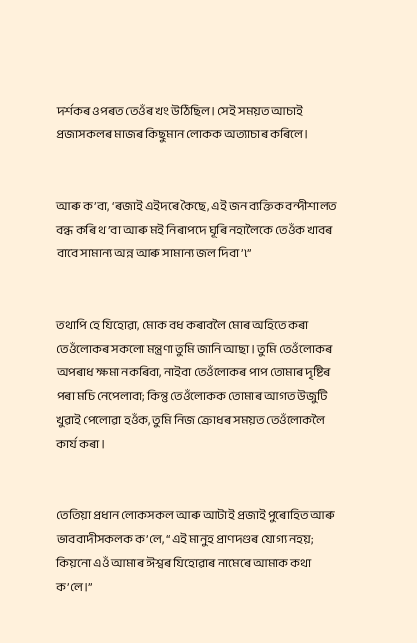দৰ্শকৰ ওপৰত তেওঁৰ খং উঠিছিল। সেই সময়ত আচাই প্ৰজাসকলৰ মাজৰ কিছুমান লোকক অত্যাচাৰ কৰিলে।


আৰু ক’বা, ‘ৰজাই এইদৰে কৈছে, এই জন ব্যক্তিক বন্দীশালত বন্ধ কৰি থ’বা আৰু মই নিৰাপদে ঘূৰি নহালৈকে তেওঁক খাবৰ বাবে সামান্য অন্ন আৰু সামান্য জল দিবা’৷”


তথাপি হে যিহোৱা, মোক বধ কৰাবলৈ মোৰ অহিতে কৰা তেওঁলোকৰ সকলো মন্ত্ৰণা তুমি জানি আছা। তুমি তেওঁলোকৰ অপৰাধ ক্ষমা নকৰিবা, নাইবা তেওঁলোকৰ পাপ তোমাৰ দৃষ্টিৰ পৰা মচি নেপেলাবা; কিন্তু তেওঁলোকক তোমাৰ আগত উজুটি খুৱাই পেলোৱা হওঁক, তুমি নিজ ক্ৰোধৰ সময়ত তেওঁলোকলৈ কাৰ্য কৰা।


তেতিয়া প্ৰধান লোকসকল আৰু আটাই প্ৰজাই পুৰোহিত আৰু ভাববাদীসকলক ক’লে, “এই মানুহ প্ৰাণদণ্ডৰ যোগ্য নহয়; কিয়নো এওঁ আমাৰ ঈশ্বৰ যিহোৱাৰ নামেৰে আমাক কথা ক’লে।”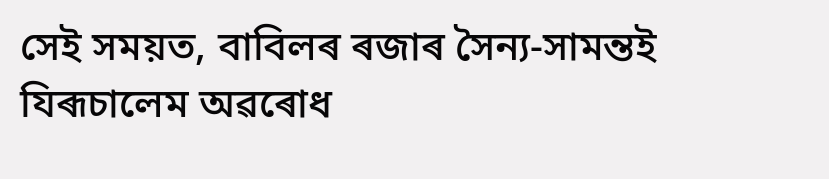সেই সময়ত, বাবিলৰ ৰজাৰ সৈন্য-সামন্তই যিৰূচালেম অৱৰোধ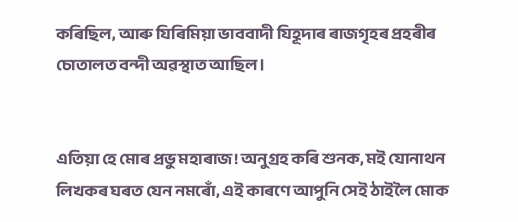কৰিছিল, আৰু যিৰিমিয়া ভাববাদী যিহূদাৰ ৰাজগৃহৰ প্ৰহৰীৰ চোতালত বন্দী অৱস্থাত আছিল।


এতিয়া হে মোৰ প্ৰভু মহাৰাজ! অনুগ্ৰহ কৰি শুনক, মই যোনাথন লিখকৰ ঘৰত যেন নমৰোঁ, এই কাৰণে আপুনি সেই ঠাইলৈ মোক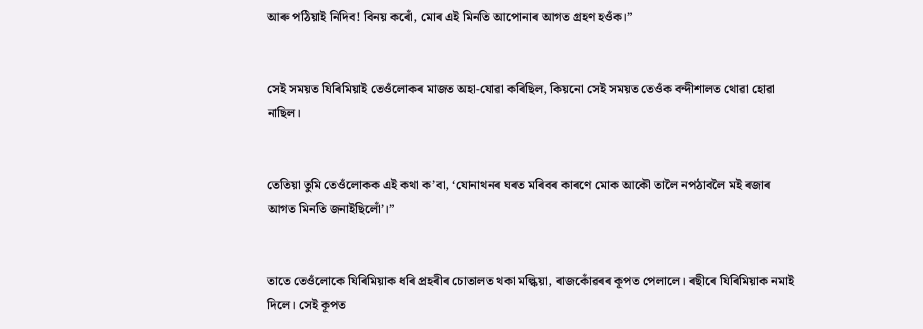আৰু পঠিয়াই নিদিব! বিনয় কৰোঁ, মোৰ এই মিনতি আপোনাৰ আগত গ্ৰহণ হওঁক।”


সেই সময়ত যিৰিমিয়াই তেওঁলোকৰ মাজত অহা-যোৱা কৰিছিল, কিয়নো সেই সময়ত তেওঁক বন্দীশালত থোৱা হোৱা নাছিল।


তেতিয়া তুমি তেওঁলোকক এই কথা ক’বা, ‘যোনাথনৰ ঘৰত মৰিবৰ কাৰণে মোক আকৌ তালৈ নপঠাবলৈ মই ৰজাৰ আগত মিনতি জনাইছিলোঁ’।”


তাতে তেওঁলোকে যিৰিমিয়াক ধৰি প্ৰহৰীৰ চোতালত থকা মল্কিয়া, ৰাজকোঁৱৰৰ কূপত পেলালে। ৰছীৰে যিৰিমিয়াক নমাই দিলে। সেই কূপত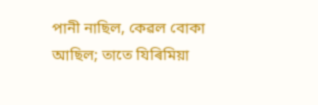পানী নাছিল, কেৱল বোকা আছিল; তাতে যিৰিমিয়া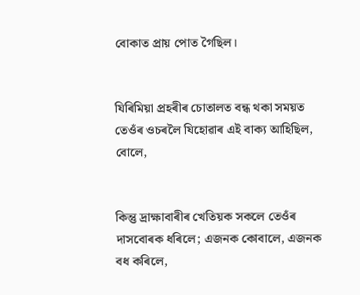বোকাত প্ৰায় পোত গৈছিল।


যিৰিমিয়া প্ৰহৰীৰ চোতালত বন্ধ থকা সময়ত তেওঁৰ ওচৰলৈ যিহোৱাৰ এই বাক্য আহিছিল, বোলে,


কিন্তু দ্ৰাক্ষাবাৰীৰ খেতিয়ক সকলে তেওঁৰ দাসবোৰক ধৰিলে; এজনক কোবালে, এজনক বধ কৰিলে,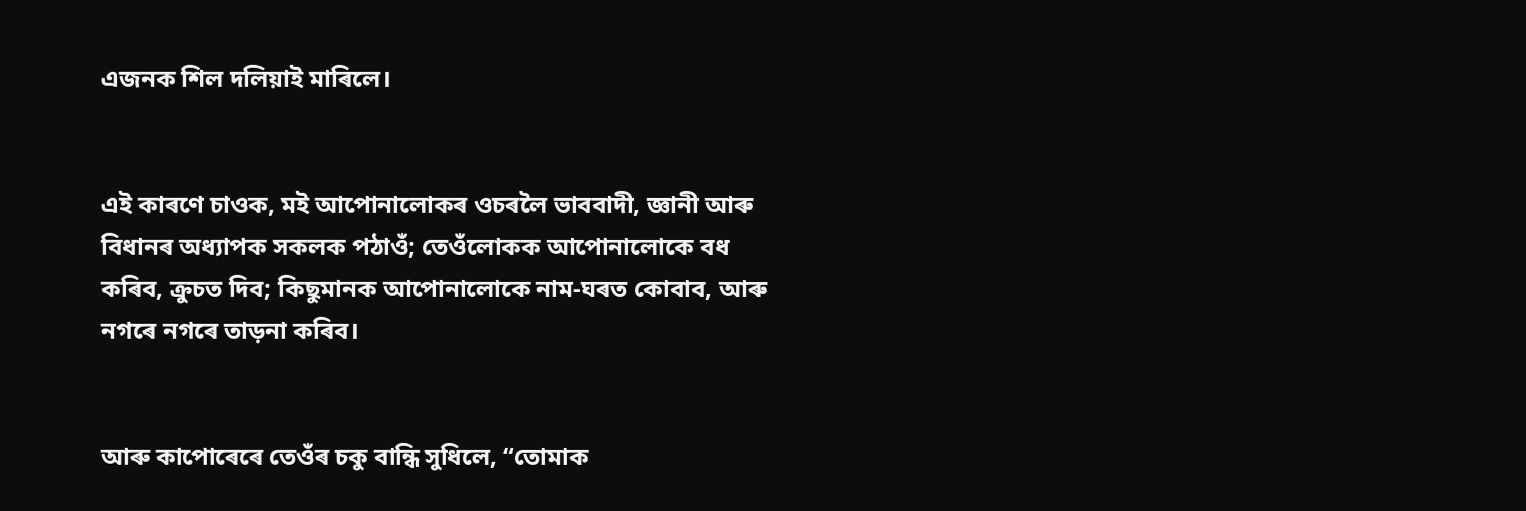এজনক শিল দলিয়াই মাৰিলে।


এই কাৰণে চাওক, মই আপোনালোকৰ ওচৰলৈ ভাববাদী, জ্ঞানী আৰু বিধানৰ অধ্যাপক সকলক পঠাওঁ; তেওঁলোকক আপোনালোকে বধ কৰিব, ক্রুচত দিব; কিছুমানক আপোনালোকে নাম-ঘৰত কোবাব, আৰু নগৰে নগৰে তাড়না কৰিব।


আৰু কাপোৰেৰে তেওঁৰ চকু বান্ধি সুধিলে, “তোমাক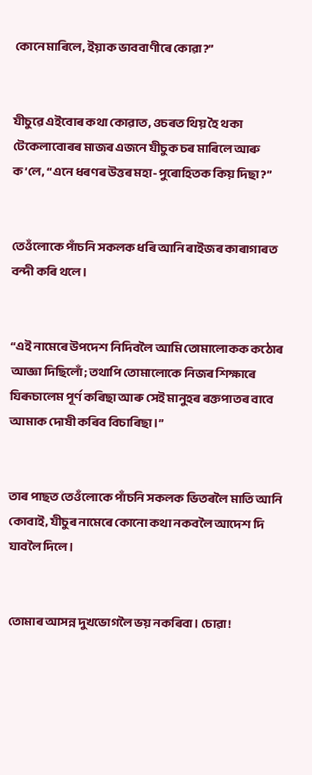কোনে মাৰিলে, ইয়াক ভাববাণীৰে কোৱা?”


যীচুৱে এইবোৰ কথা কোৱাত, ওচৰত থিয় হৈ থকা টেকেলাবোৰৰ মাজৰ এজনে যীচুক চৰ মাৰিলে আৰু ক’লে, “এনে ধৰণৰ উত্তৰ মহা-পুৰোহিতক কিয় দিছা?”


তেওঁলোকে পাঁচনি সকলক ধৰি আনি ৰাইজৰ কাৰাগাৰত বন্দী কৰি থলে।


“এই নামেৰে উপদেশ নিদিবলৈ আমি তোমালোকক কঠোৰ আজ্ঞা দিছিলোঁ; তথাপি তোমালোকে নিজৰ শিক্ষাৰে যিৰূচালেম পূর্ণ কৰিছা আৰু সেই মানুহৰ ৰক্তপাতৰ বাবে আমাক দোষী কৰিব বিচাৰিছা।”


তাৰ পাছত তেওঁলোকে পাঁচনি সকলক ভিতৰলৈ মাতি আনি কোবাই, যীচুৰ নামেৰে কোনো কথা নকবলৈ আদেশ দি যাবলৈ দিলে।


তোমাৰ আসন্ন দুখভোগলৈ ভয় নকৰিবা। চোৱা!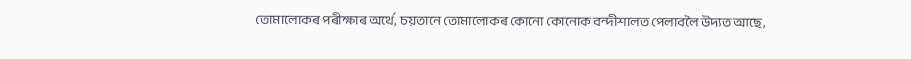তোমালোকৰ পৰীক্ষাৰ অৰ্থে, চয়তানে তোমালোকৰ কোনো কোনোক বন্দীশালত পেলাবলৈ উদ্যত আছে,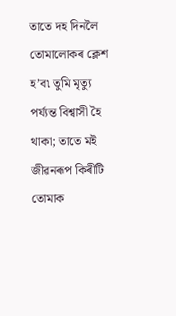তাতে দহ দিনলৈ তোমালোকৰ ক্লেশ হ’ব৷ তুমি মৃত্যু পৰ্য্যন্ত বিশ্বাসী হৈ থাকা; তাতে মই জীৱনৰূপ কিৰীটি তোমাক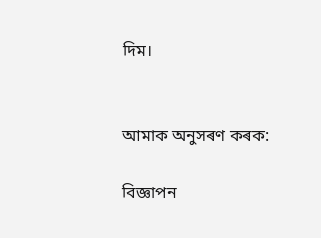দিম।


আমাক অনুসৰণ কৰক:

বিজ্ঞাপন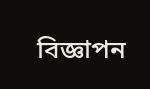বিজ্ঞাপন